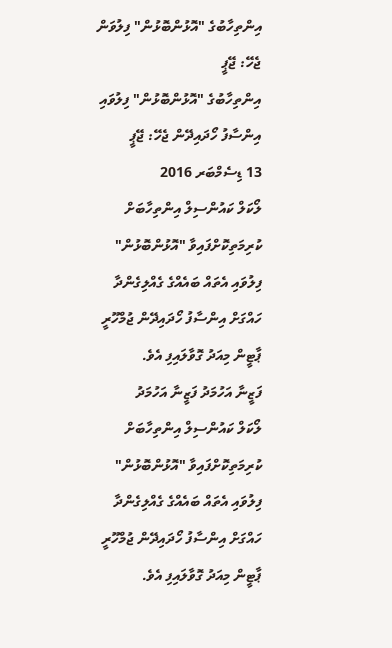އިންތިހާބުގެ "އޮޅުންބޮޅުން" ފިލުވަން ޖެހޭ: ޖޭޕީ
އިންތިހާބުގެ "އޮޅުންބޮޅުން" ފިލުވައި އިންސާފު ހޯދައިދޭން ޖެހޭ: ޖޭޕީ
13 ޑިސެމްބަރ 2016
ލޯކަލް ކައުންސިލް އިންތިހާބަށް ކުރިމަތިކޮށްފައިވާ "އޮޅުންބޮޅުން" ފިލުވައި އެތައް ބައެއްގެ ގެއްލިގެންދާ ހައްގަށް އިންސާފު ހޯދައިދޭން ޖުމްހޫރީ ޕާޓީން މިއަދު ގޮވާލައިފި އެވެ.
ފަޒީނާ އަހުމަދު ފަޒީނާ އަހުމަދު
ލޯކަލް ކައުންސިލް އިންތިހާބަށް ކުރިމަތިކޮށްފައިވާ "އޮޅުންބޮޅުން" ފިލުވައި އެތައް ބައެއްގެ ގެއްލިގެންދާ ހައްގަށް އިންސާފު ހޯދައިދޭން ޖުމްހޫރީ ޕާޓީން މިއަދު ގޮވާލައިފި އެވެ.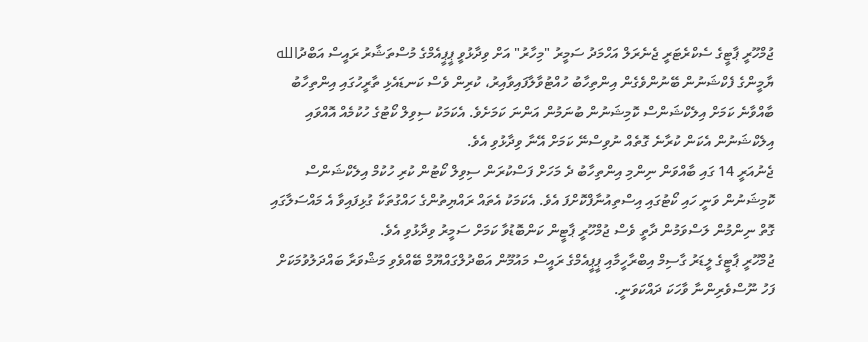ޖުމްހޫރީ ޕާޓީގެ ސެކްރެޓަރީ ޖެނެރަލް އަހްމަދު ސަމީރު "މިހާރު" އަށް ވިދާޅުވީ ޕީޕީއެމްގެ މުސްތަޝާރު ރައީސް އަބްދުالله ޔާމީންގެ ފެކްޝަނުން ބޭނުންވެގެން އިންތިހާބު ހުއްޓުވާލާފައިވާއިރު، ކުރިން ވެސް ކަނޑައެޅި ތާރީހުގައި އިންތިހާބު ބާއްވާނެ ކަމަށް އިލެކްޝަންސް ކޮމިޝަނުން ބުނަމުން އަންނަ ކަމަށެވެ. އެކަމަކު ސިވިލް ކޯޓުގެ ހުކުމެއް އޮއްވައި އިލެކްޝަނުން އެކަން ކުރާނެ ގޮތެއް ނުވިސްނޭ ކަމަށް އޭނާ ވިދާޅުވި އެވެ.
ޖެނުއަރީ 14 ގައި ބާއްވަން ނިންމި އިންތިހާބު ދެ މަހަށް ފަސްކުރަން ސިވިލް ކޯޓުން ކުރި ހުކުމް އިލެކްޝަންސް ކޮމިޝަނުން ވަނީ ހައި ކޯޓުގައި އިސްތިއުނާފްކޮށްފަ އެވެ. އެކަމަކު އެތައް ރައްޔިތުންގެ ހައްގުތަކާ ގުޅިފައިވާ އެ މައްސަލާގައި ގޮތް ނިންމުން ލަސްވަމުން ދާތީ ވެސް ޖުމްހޫރީ ޕާޓީން ކަންބޮޑުވާ ކަމަށް ސަމީރު ވިދާޅުވި އެވެ.
ޖުމްހޫރީ ޕާޓީގެ ލީޑަރު ގާސިމް އިބްރާހީމާއި ޕީޕީއެމްގެ ރައީސް މައުމޫން އަބްދުލްގައްޔޫމް ބޭއްވެވި މަޝްވަރާ ބައްދަލުވުމަކަށް ފަހު ނޫސްވެރިންނާ ވާހަކަ ދައްކަވަނީ.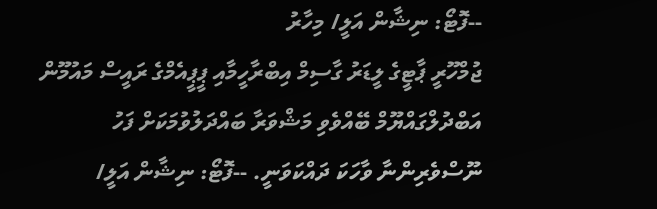--ފޮޓޯ: ނިޝާން އަލީ/ މިހާރު
ޖުމްހޫރީ ޕާޓީގެ ލީޑަރު ގާސިމް އިބްރާހީމާއި ޕީޕީއެމްގެ ރައީސް މައުމޫން އަބްދުލްގައްޔޫމް ބޭއްވެވި މަޝްވަރާ ބައްދަލުވުމަކަށް ފަހު ނޫސްވެރިންނާ ވާހަކަ ދައްކަވަނީ. --ފޮޓޯ: ނިޝާން އަލީ/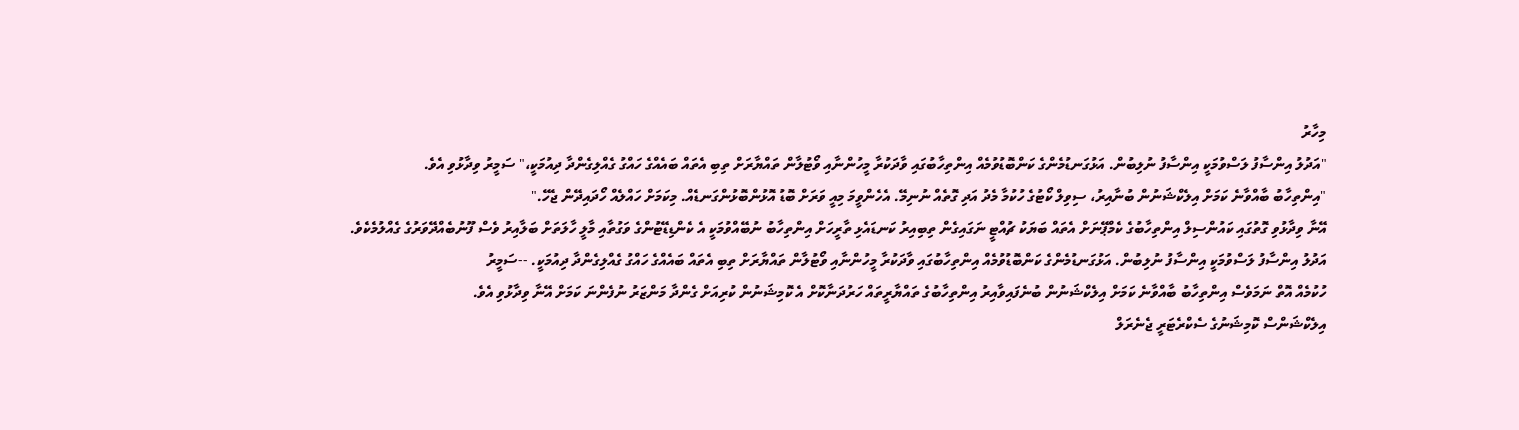މިހާރު
"އަދުލު އިންސާފު ލަސްވުމަކީ އިންސާފު ނުލިބުން. އަޅުގަނޑުމެންގެ ކަންބޮޑުވުމެއް އިންތިހާބުގައި ވާދަކުރާ މީހުންނާއި ވޯޓުލާން ތައްޔާރަށް ތިބި އެތައް ބައެއްގެ ހައްގު ގެއްލިގެންދާ ދިއުމަކީ،" ސަމީރު ވިދާޅުވި އެވެ.
"އިންތިހާބު ބާއްވާނެ ކަމަށް އިލެކްޝަނުން ބުނާއިރު، ސިވިލް ކޯޓުގެ ހުކުމާ މެދު އަދި ގޮތެއް ނުނިމޭ. އެހެންވީމަ މިއީ ވަރަށް ބޮޑު އޮޅުންބޮޅުންގަނޑެއް. މިކަމަށް ހައްލެއް ހޯދައިދޭން ޖެހޭ."
އޭނާ ވިދާޅުވި ގޮތުގައި ކައުންސިލް އިންތިހާބުގެ ކެމްޕޭނަށް އެތައް ބަޔަކު ޗުއްޓީ ނަގައިގެން ތިބިއިރު ކަނޑައެޅި ތާރީހަށް އިންތިހާބު ނުބޭއްވުމަކީ އެ ކެންޑިޑޭޓުންގެ ވަގުތާއި މާލީ ހާލަތަށް ބަލާއިރު ވެސް ފޫނުބެއްދޭވަރުގެ ގެއްލުމެކެވެ.
އަދުލު އިންސާފު ލަސްވުމަކީ އިންސާފު ނުލިބުން. އަޅުގަނޑުމެންގެ ކަންބޮޑުވުމެއް އިންތިހާބުގައި ވާދަކުރާ މީހުންނާއި ވޯޓުލާން ތައްޔާރަށް ތިބި އެތައް ބައެއްގެ ހައްގު ގެއްލިގެންދާ ދިއުމަކީ. --ސަމީރު
ހުކުމެއް އޮތް ނަމަވެސް އިންތިހާބު ބާއްވާނެ ކަމަށް އިލެކްޝަނުން ބުނެފައިވާއިރު އިންތިހާބުގެ ތައްޔާރީތައް ހަރުދަނާކޮށް އެ ކޮމިޝަނުން ކުރިއަށް ގެންދާ މަންޒަރު ނުފެންނަ ކަމަށް އޭނާ ވިދާޅުވި އެވެ.
އިލެކްޝަންސް ކޮމިޝަނުގެ ސެކްރެޓަރީ ޖެނެރަލް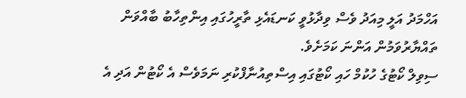އަހްމަދު އަލީ މިއަދު ވެސް ވިދާޅުވީ ކަނޑައެޅި ތާރީހުގައި އިންތިހާބު ބާއްވަން ތައްޔާރުވަމުން އަންނަ ކަމަށެވެ.
ސިވިލް ކޯޓުގެ ހުކުމް ހައި ކޯޓުގައި އިސްތިއުނާފްކުރި ނަމަވެސް އެ ކޯޓުން އަދި އެ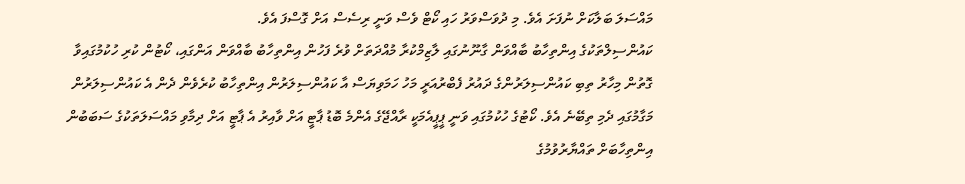މައްސަލަ ބަލާކަށް ނުފަށަ އެވެ. މި ދުވަސްވަރު ހައި ކޯޓް ވެސް ވަނީ ރިސެސް އަށް ގޮސްފަ އެވެ.
ކައުންސިލްތަކުގެ އިންތިހާބު ބާއްވަން ގާނޫނުގައި ލާޒިމްކުރާ މުއްދަތަށް ވުރެ ފަހުން އިންތިހާބު ބާއްވަން އަންގައި، ކޯޓުން ކުރި ހުކުމުގައިވާ ގޮތުން މިހާރު ތިބި ކައުންސިލަރުންގެ ދައުރު ފެބްރުއަރީ މަހު ހަމަވިޔަސް އާ ކައުންސިލަރުން އިންތިހާބު ކުރެވެން ދެން އެ ކައުންސިލަރުން މަގާމުގައި ދެމި ތިބޭނެ އެވެ. ކޯޓުގެ ހުކުމުގައި ވަނީ ޕީޕީއެމަކީ ރާއްޖޭގެ އެންމެ ބޮޑު ޕާޓީ އަށް ވާއިރު އެ ޕާޓީ އަށް ދިމާވި މައްސަލަތަކުގެ ސަބަބުން އިންތިހާބަށް ތައްޔާރުވުމުގެ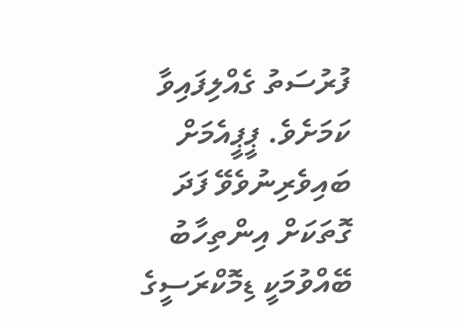ފުރުސަތު ގެއްލިފައިވާ ކަމަށެވެ. ޕީޕީއެމަށް ބައިވެރިނުވެވޭ ފަދަ ގޮތަކަށް އިންތިހާބު ބޭއްވުމަކީ ޑިމޮކްރަސީގެ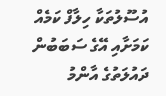އުސޫލުތަކާ ހިލާފް ކަމެއް ކަމަށާއި އޭގެ ސަބަބުން ދައުލަތުގެ އާންމު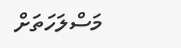މަސްލަހަތަށް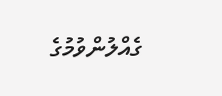ގެއްލުންވުމުގެ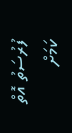ފުރުސަތު އޮތް ކަމަށް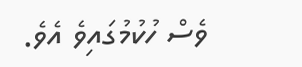ވެސް ހުކުމުގައިވެ އެވެ.